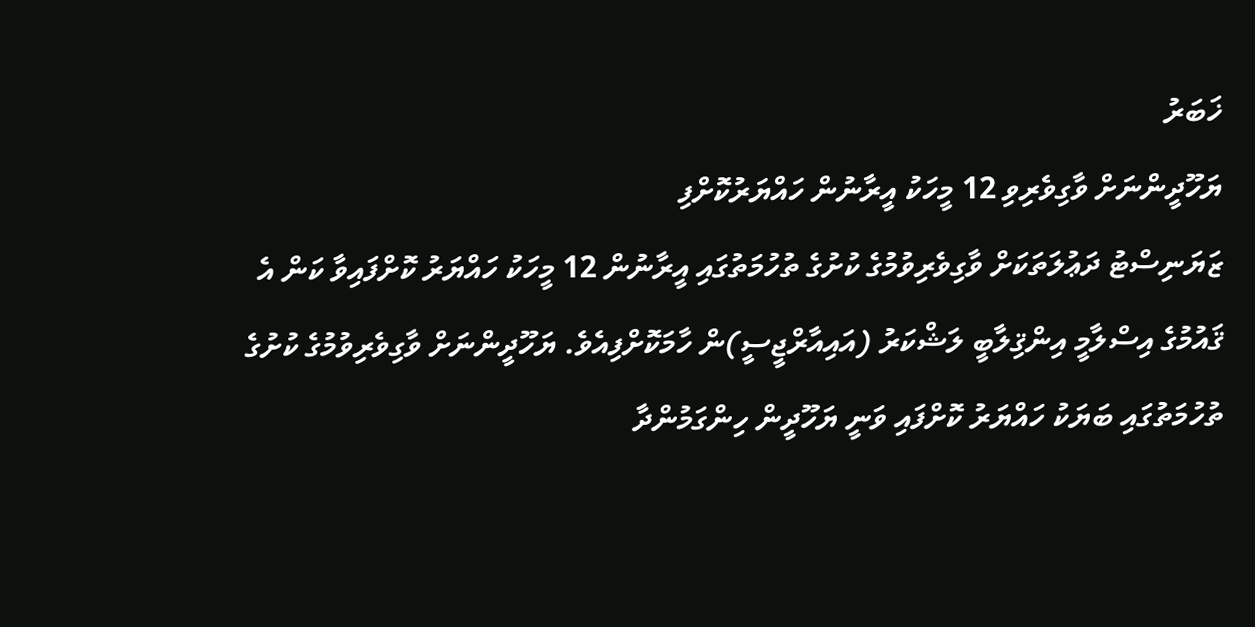ޚަބަރު
ޔަހޫދީންނަށް ވާގިވެރިވި 12 މީހަކު އީރާނުން ހައްޔަރުކޮށްފި
ޒަޔަނިސްޓު ދަޢުލަތަކަށް ވާގިވެރިވުމުގެ ކުށުގެ ތުހުމަތުގައި އީރާނުން 12 މީހަކު ހައްޔަރު ކޮށްފައިވާ ކަން އެ ޤައުމުގެ އިސްލާމީ އިންޤިލާބީ ލަޝްކަރު (އައިއާރްޖީސީ)ން ހާމަކޮށްފިއެވެ. ޔަހޫދީންނަށް ވާގިވެރިވުމުގެ ކުށުގެ ތުހުމަތުގައި ބަޔަކު ހައްޔަރު ކޮށްފައި ވަނީ ޔަހޫދީން ހިންގަމުންދާ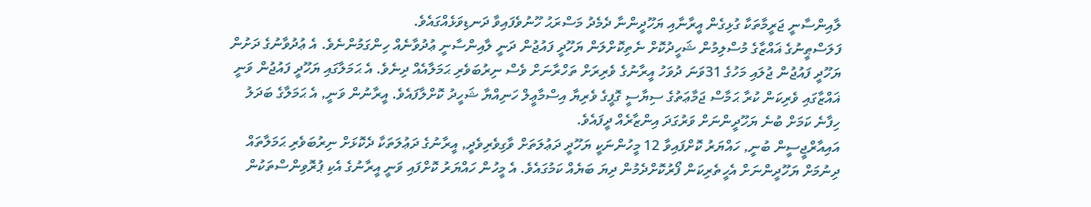ލާއިންސާނީ ޖަރީމާތަކާ ގުޅިގެން އީރާނާއި ޔަހޫދީންނާ ދެމެދު މަސްރަޙު ހޫނުވެފައިވާ ދަނޑިވަޅެއްގައެވެ.
ފަލަސްޠީނުގެ ޣައްޒާގެ މުސްލިމުން ޝަހީދުކޮށް ނެތިކޮށްލަން ޔަހޫދީ ފައުޖުން ދަނީ ލާއިންސާނީ ޢުދުވާނެއް ހިންގަމުންނެވެ. އެ ޢުދުވާނުގެ ދަށުން ޔަހޫދީ ފައުޖުން ޖުލައި މަހުގެ 31ވަނަ ދުވަހު އީރާނުގެ ވެރިރަށް ތަހްރާނަށް ވެސް ނިރުބަވެރި ޙަމަލާއެއް ދިނެވެ. އެ ޙަމަލާގައި ޔަހޫދީ ފައުޖުން ވަނީ ޣައްޒާގައި ވެރިކަން ކުރާ ޙަމާސް ޖަމާޢަތުގެ ސިޔާސީ ގޮފީގެ ވެރިޔާ އިސްމާޢީލް ހަނިއްޔާ ޝަހީދު ކޮށްލާފައެވެ. އީރާނުން ވަނީ, އެ ޙަމަލާގެ ބަދަލު ހިފާނެ ކަމަށް ބުނެ ޔަހޫދީންނަށް ވަރުގަދަ އިންޒާރެއް ދީފައެވެ.
އައިއާރްޖީސީން ބުނީ, ހައްޔަރު ކޮށްފައިވާ 12 މީހުންނަކީ ޔަހޫދީ ދަޢުލަތަށް ވާގިވެރިވެދީ, އީރާނުގެ ދަޢުލަތަކާ ދެކޮޅަށް ނިރުބަވެރި ޙަމަލާތައް ދިނުމަށް ޔަހޫދީންނަށް އެހީތެރިކަން ފޯރުކޮށްދެމުން ދިޔަ ބަޔެއް ކަމުގައެވެ. އެ މީހުން ހައްޔަރު ކޮށްފައި ވަނީ އީރާނުގެ އެކި ޕުރޮވިންސްތަކުން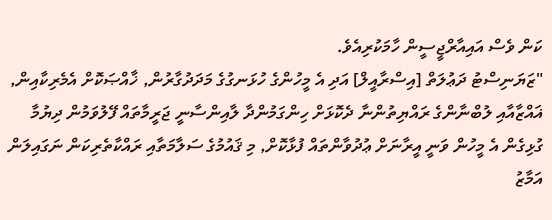ކަން ވެސް އައިއާރްޖީސީން ހާމަކުރިއެވެ.
"ޒަޔަނިސްޓު ދަޢުލަތް [އިސްރާއީލް] އަދި އެ މީހުންގެ ހުޅަނގުގެ މަދަދުގާރުން, ޚާއްޞަކޮށް އެމެރިކާއިން, ޣައްޒާއާއި ލުބްނާންގެ ރައްޔިތުންނާ ދެކޮޅަށް ހިންގަމުންދާ ލާއިންސާނީ ޖަރީމާތައް ފޭލުވަމުން ދިޔުމާ ގުޅިގެން އެ މީހުން ވަނީ އީރާނަށް ޢުދުވާންތައް ފުޅާކޮށް, މި ޤައުމުގެ ސަލާމަތާއި ރައްކާތެރިކަން ނަގައިލަން އަމާޒު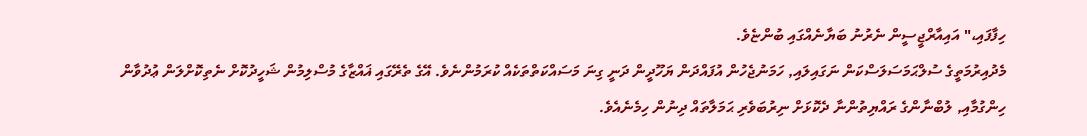ހިފާފައި،" އައިއާރްޖީސީން ނެރުނު ބަޔާނެއްގައި ބުންޏެވެ.
މެދުއިރުމަތީގެ ސުލްޙަމަސަލަސްކަން ނަގައިލައި, ހަމަނުޖެހުން އުފައްދަން ޔަހޫދީން ދަނީ ގިނަ މަސައްކަތްތަކެއް ކުރަމުންނެވެ. އޭގެ ތެރޭގައި ޣައްޒާގެ މުސްލިމުން ޝަހީދުކޮށް ނެތިކޮށްލަން ޢުދުވާން ހިންގުމާއި, ލުބްނާންގެ ރައްޔިތުންނާ ދެކޮޅަށް ނިރުބަވެރި ޙަމަލާތައް ދިނުން ހިމެނެއެވެ.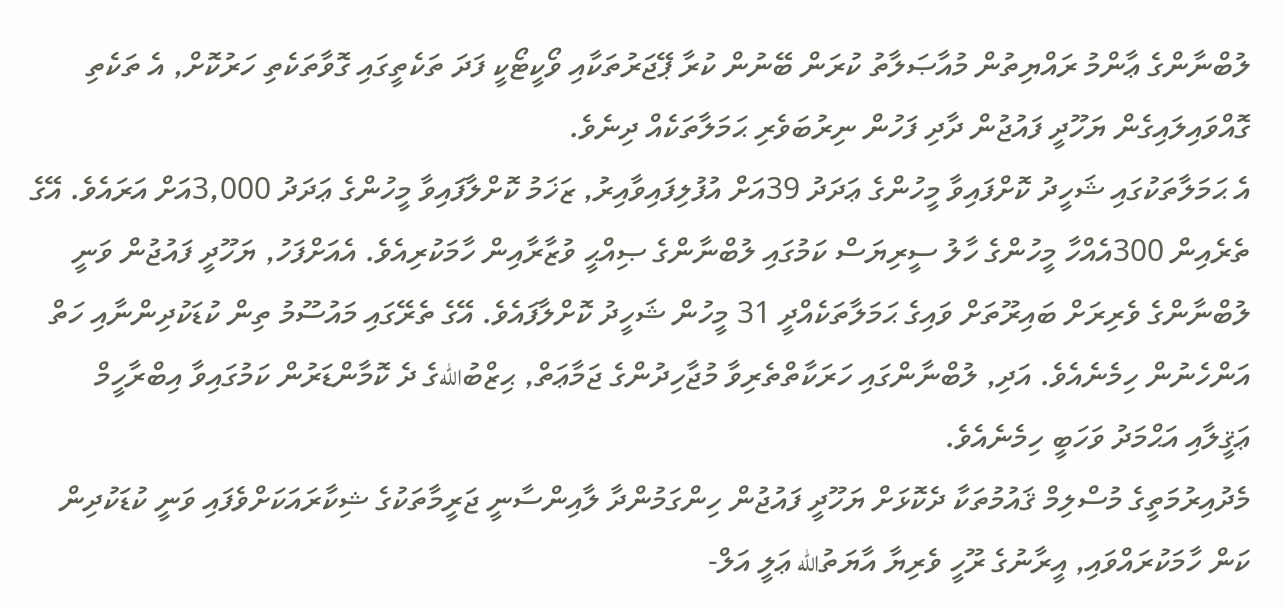ލުބްނާންގެ ޢާންމު ރައްޔިތުން މުއާޞަލާތު ކުރަން ބޭނުން ކުރާ ޕޭޖަރުތަކާއި ވޯކީޓޯކީ ފަދަ ތަކެތީގައި ގޮވާތަކެތި ހަރުކޮށް, އެ ތަކެތި ގޮއްވައިލައިގެން ޔަހޫދީ ފައުޖުން ދާދި ފަހުން ނިރުބަވެރި ޙަމަލާތަކެއް ދިނެވެ.
އެ ޙަމަލާތަކުގައި ޝަހީދު ކޮށްފައިވާ މީހުންގެ ޢަދަދު 39އަށް އުފުލިފައިވާއިރު, ޒަޚަމު ކޮށްލާފައިވާ މީހުންގެ ޢަދަދު 3,000އަށް އަރައެވެ. އޭގެ ތެރެއިން 300އެއްހާ މީހުންގެ ހާލު ސީރިޔަސް ކަމުގައި ލުބްނާންގެ ޞިއްޙީ ވުޒާރާއިން ހާމަކުރިއެވެ. އެއަށްފަހު, ޔަހޫދީ ފައުޖުން ވަނީ ލުބްނާންގެ ވެރިރަށް ބައިރޫތަށް ވައިގެ ޙަމަލާތަކެއްދީ 31 މީހުން ޝަހީދު ކޮށްލާފައެވެ. އޭގެ ތެރޭގައި މައުސޫމު ތިން ކުޑަކުދިންނާއި ހަތް އަންހެނުން ހިމެނެއެވެ. އަދި, ލުބްނާންގައި ހަރަކާތްތެރިވާ މުޖާހިދުންގެ ޖަމާޢަތް, ޙިޒްބުاللهގެ ދެ ކޮމާންޑަރުން ކަމުގައިވާ އިބްރާހީމް ޢަޤީލާއި އަޙްމަދު ވަހަބީ ހިމެނެއެވެ.
މެދުއިރުމަތީގެ މުސްލިމް ޤައުމުތަކާ ދެކޮޅަށް ޔަހޫދީ ފައުޖުން ހިންގަމުންދާ ލާއިންސާނީ ޖަރީމާތަކުގެ ޝިކާރައަކަށްވެފައި ވަނީ ކުޑަކުދިން ކަން ހާމަކުރައްވައި, އީރާނުގެ ރޫހީ ވެރިޔާ އާޔަތުالله ޢަލީ އަލް-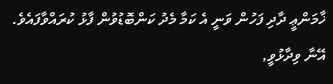ޚާމަންޢީ ދާދި ފަހުން ވަނީ އެ ކަމާ މެދު ކަންބޮޑުވުން ފާޅު ކުރައްވާފައެވެ. އޭނާ ވިދާޅުވީ,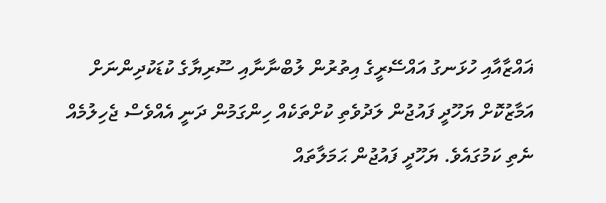ޣައްޒާއާއި ހުޅަނގު އައްސޭރީގެ އިތުރުން ލުބްނާނާއި ސޫރިޔާގެ ކުޑަކުދިންނަށް އަމާޒުކޮށް ޔަހޫދީ ފައުޖުން ލަދުވެތި ކުށްތަކެއް ހިންގަމުން ދަނީ އެއްވެސް ޖެހިލުމެއް ނެތި ކަމުގައެވެ. ޔަހޫދީ ފައުޖުން ޙަމަލާތައް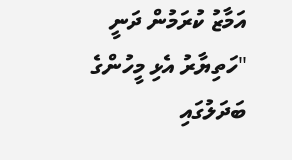އަމާޒު ކުރަމުން ދަނީ "ހަތިޔާރު އެޅި މީހުންގެ ބަދަލުގައި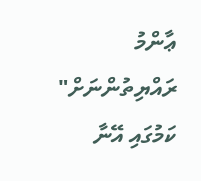ޢާންމު ރައްޔިތުންނަށް" ކަމުގައި އޭނާ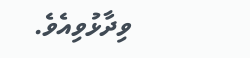ވިދާޅުވިއެވެ.